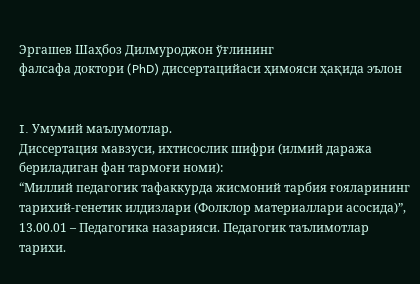Эргашев Шаҳбоз Дилмуроджон ўғлининг
фалсафа доктори (PhD) диссертацийаси ҳимояси ҳақида эълон


I. Умумий маълумотлар.
Диссертация мавзуси, ихтисослик шифри (илмий даража бериладиган фан тармоғи номи):
“Миллий педагогик тафаккурда жисмоний тарбия ғояларининг тарихий-генетик илдизлари (Фолклор материаллари асосида)”, 13.00.01 – Педагогика назарияси. Педагогик таълимотлар тарихи.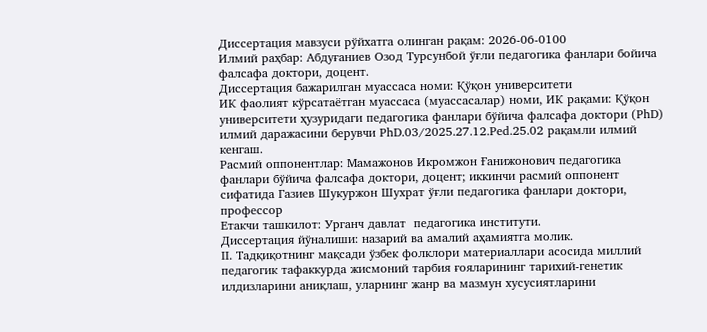Диссертация мавзуси рўйхатга олинган рақам: 2026-06-0100
Илмий раҳбар: Абдуғаниев Озод Турсунбой ўғли педагогика фанлари бойича фалсафа доктори, доцент.
Диссертация бажарилган муассаса номи: Қўқон университети
ИК фаолият кўрсатаётган муассаса (муассасалар) номи, ИК рақами: Қўқон университети ҳузуридаги педагогика фанлари бўйича фалсафа доктори (PhD) илмий даражасини берувчи PhD.03/2025.27.12.Ped.25.02 рақамли илмий кенгаш.
Расмий оппонентлар: Мамажонов Икромжон Ғанижонович педагогика фанлари бўйича фалсафа доктори, доцент; иккинчи расмий оппонент сифатида Газиев Шукуржон Шухрат ўғли педагогика фанлари доктори, профессор
Етакчи ташкилот: Урганч давлат  педагогика институти.
Диссертация йўналиши: назарий ва амалий аҳамиятга молик.
II. Тадқиқотнинг мақсади ўзбек фолклори материаллари асосида миллий педагогик тафаккурда жисмоний тарбия ғояларининг тарихий-генетик илдизларини аниқлаш, уларнинг жанр ва мазмун хусусиятларини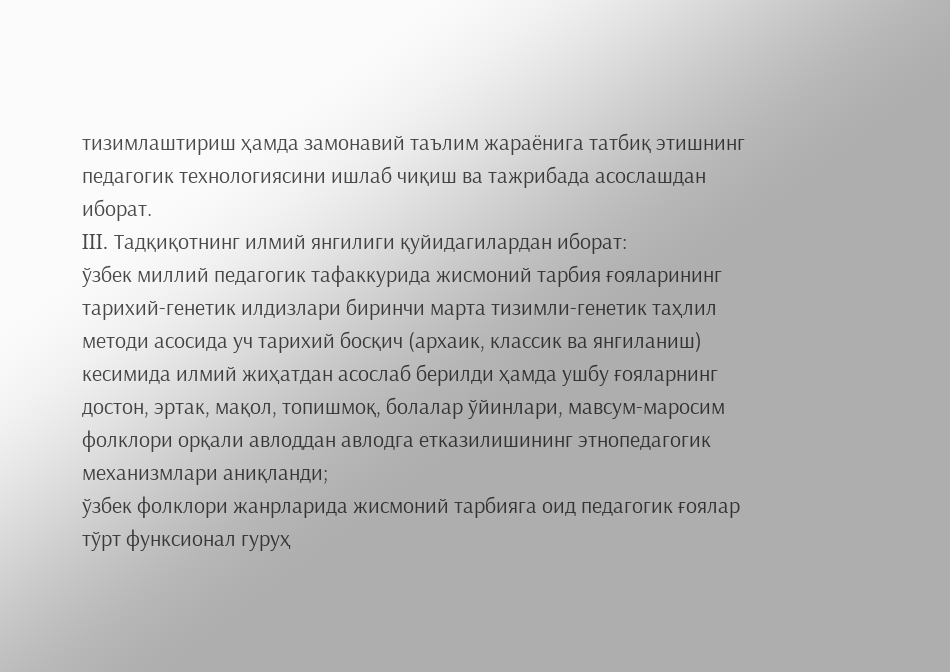тизимлаштириш ҳамда замонавий таълим жараёнига татбиқ этишнинг педагогик технологиясини ишлаб чиқиш ва тажрибада асослашдан иборат.
III. Тадқиқотнинг илмий янгилиги қуйидагилардан иборат:
ўзбек миллий педагогик тафаккурида жисмоний тарбия ғояларининг тарихий-генетик илдизлари биринчи марта тизимли-генетик таҳлил методи асосида уч тарихий босқич (архаик, классик ва янгиланиш) кесимида илмий жиҳатдан асослаб берилди ҳамда ушбу ғояларнинг достон, эртак, мақол, топишмоқ, болалар ўйинлари, мавсум-маросим фолклори орқали авлоддан авлодга етказилишининг этнопедагогик механизмлари аниқланди;
ўзбек фолклори жанрларида жисмоний тарбияга оид педагогик ғоялар тўрт функсионал гуруҳ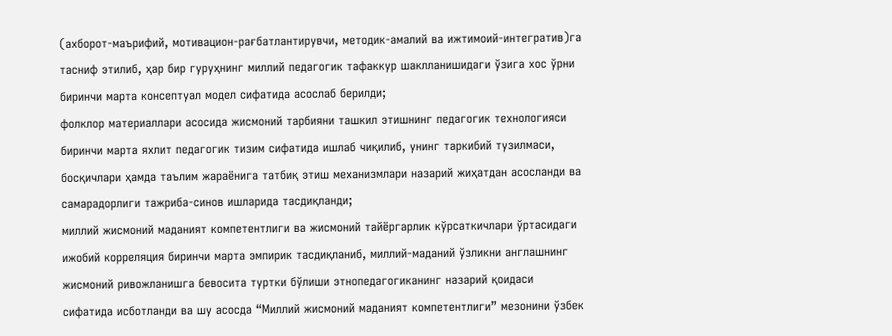(ахборот-маърифий, мотивацион-рағбатлантирувчи, методик-амалий ва ижтимоий-интегратив)га тасниф этилиб, ҳар бир гуруҳнинг миллий педагогик тафаккур шаклланишидаги ўзига хос ўрни биринчи марта консептуал модел сифатида асослаб берилди;
фолклор материаллари асосида жисмоний тарбияни ташкил этишнинг педагогик технологияси биринчи марта яхлит педагогик тизим сифатида ишлаб чиқилиб, унинг таркибий тузилмаси, босқичлари ҳамда таълим жараёнига татбиқ этиш механизмлари назарий жиҳатдан асосланди ва самарадорлиги тажриба-синов ишларида тасдиқланди;
миллий жисмоний маданият компетентлиги ва жисмоний тайёргарлик кўрсаткичлари ўртасидаги ижобий корреляция биринчи марта эмпирик тасдиқланиб, миллий-маданий ўзликни англашнинг жисмоний ривожланишга бевосита туртки бўлиши этнопедагогиканинг назарий қоидаси сифатида исботланди ва шу асосда “Миллий жисмоний маданият компетентлиги” мезонини ўзбек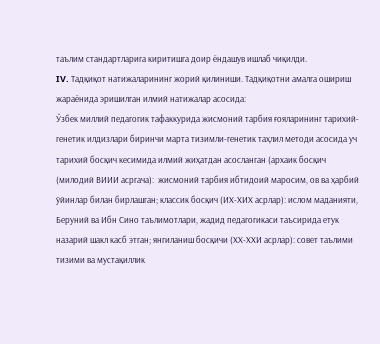таълим стандартларига киритишга доир ёндашув ишлаб чиқилди.
IV. Тадқиқот натижаларининг жорий қилиниши. Тадқиқотни амалга ошириш жараёнида эришилган илмий натижалар асосида:
Ўзбек миллий педагогик тафаккурида жисмоний тарбия ғояларининг тарихий-генетик илдизлари биринчи марта тизимли-генетик таҳлил методи асосида уч тарихий босқич кесимида илмий жиҳатдан асосланган (архаик босқич (милодий ВИИИ асргача):  жисмоний тарбия ибтидоий маросим, ов ва ҳарбий ўйинлар билан бирлашган; классик босқич (ИХ-ХИХ асрлар): ислом маданияти, Беруний ва Ибн Сино таълимотлари, жадид педагогикаси таъсирида етук назарий шакл касб этган; янгиланиш босқичи (ХХ-ХХИ асрлар): совет таълими тизими ва мустақиллик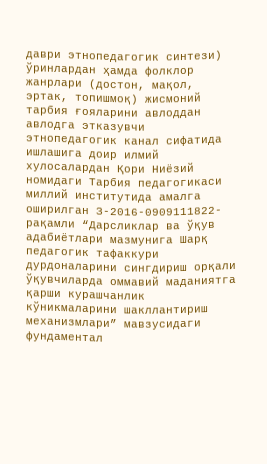даври этнопедагогик синтези) ўринлардан ҳамда фолклор жанрлари (достон, мақол, эртак, топишмоқ) жисмоний тарбия ғояларини авлоддан авлодга этказувчи этнопедагогик канал сифатида ишлашига доир илмий хулосалардан Қори Ниёзий номидаги Тарбия педагогикаси миллий институтида амалга оширилган З-2016-0909111822-рақамли “Дарсликлар ва ўқув адабиётлари мазмунига Шарқ педагогик тафаккури дурдоналарини сингдириш орқали ўқувчиларда оммавий маданиятга қарши курашчанлик кўникмаларини шакллантириш механизмлари” мавзусидаги фундаментал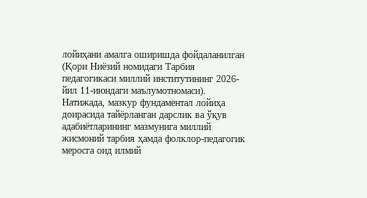лойиҳани амалга оширишда фойдаланилган (Қори Ниёзий номидаги Тарбия педагогикаси миллий институтининг 2026-йил 11-июндаги маълумотномаси). Натижада, мазкур фундаментал лойиҳа доирасида тайёрланган дарслик ва ўқув адабиётларининг мазмунига миллий жисмоний тарбия ҳамда фолклор-педагогик меросга оид илмий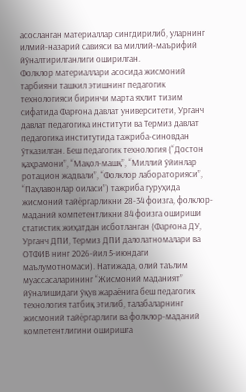асосланган материаллар сингдирилиб, уларнинг илмий-назарий савияси ва миллий-маърифий йўналтирилганлиги оширилган.
Фолклор материаллари асосида жисмоний тарбияни ташкил этишнинг педагогик технологияси биринчи марта яхлит тизим сифатида Фарғона давлат университети, Урганч давлат педагогика институти ва Термиз давлат педагогика институтида тажриба-синовдан ўтказилган. Беш педагогик технология (“Достон қаҳрамони”, “Мақол-машқ”, “Миллий ўйинлар ротацион жадвали”, “Фолклор лабораторияси”, “Паҳлавонлар оиласи”) тажриба гуруҳида жисмоний тайёргарликни 28-34 фоизга, фолклор-маданий компетентликни 84 фоизга ошириши статистик жиҳатдан исботланган (Фарғона ДУ, Урганч ДПИ, Термиз ДПИ далолатномалари ва ОТФИВ нинг 2026-йил 5-июндаги маълумотномаси). Натижада, олий таълим муассасаларининг “Жисмоний маданият” йўналишидаги ўқув жараёнига беш педагогик технология татбиқ этилиб, талабаларнинг жисмоний тайёргарлиги ва фолклор-маданий компетентлигини оширишга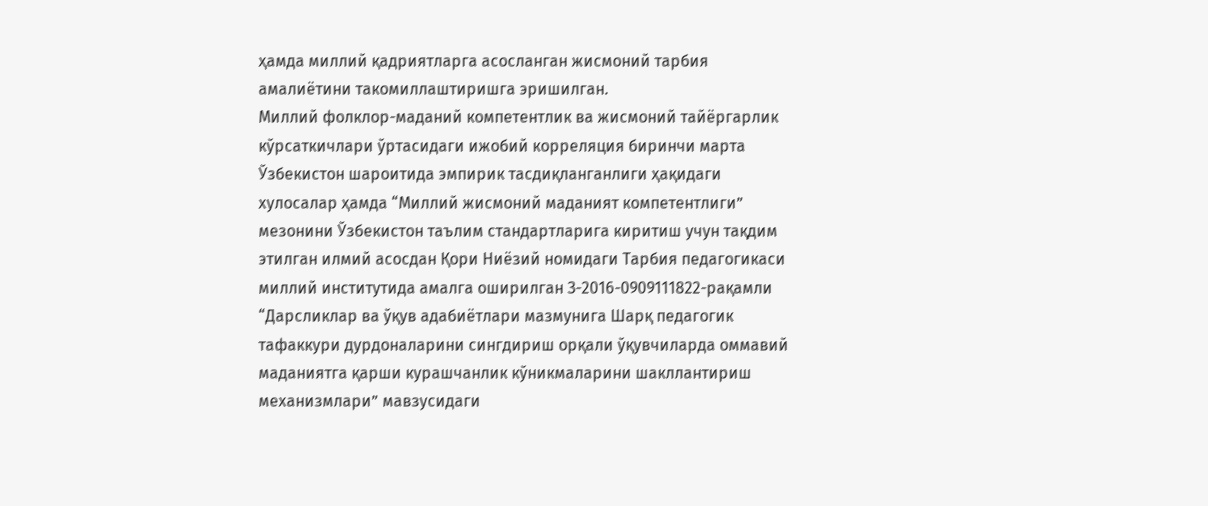ҳамда миллий қадриятларга асосланган жисмоний тарбия амалиётини такомиллаштиришга эришилган.
Миллий фолклор-маданий компетентлик ва жисмоний тайёргарлик кўрсаткичлари ўртасидаги ижобий корреляция биринчи марта Ўзбекистон шароитида эмпирик тасдиқланганлиги ҳақидаги хулосалар ҳамда “Миллий жисмоний маданият компетентлиги” мезонини Ўзбекистон таълим стандартларига киритиш учун тақдим этилган илмий асосдан Қори Ниёзий номидаги Тарбия педагогикаси миллий институтида амалга оширилган З-2016-0909111822-рақамли “Дарсликлар ва ўқув адабиётлари мазмунига Шарқ педагогик тафаккури дурдоналарини сингдириш орқали ўқувчиларда оммавий маданиятга қарши курашчанлик кўникмаларини шакллантириш механизмлари” мавзусидаги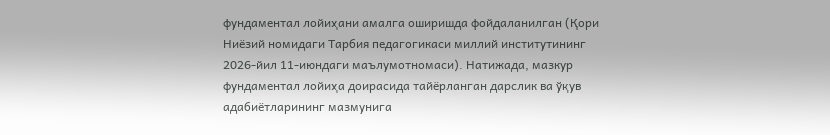фундаментал лойиҳани амалга оширишда фойдаланилган (Қори Ниёзий номидаги Тарбия педагогикаси миллий институтининг 2026-йил 11-июндаги маълумотномаси). Натижада, мазкур фундаментал лойиҳа доирасида тайёрланган дарслик ва ўқув адабиётларининг мазмунига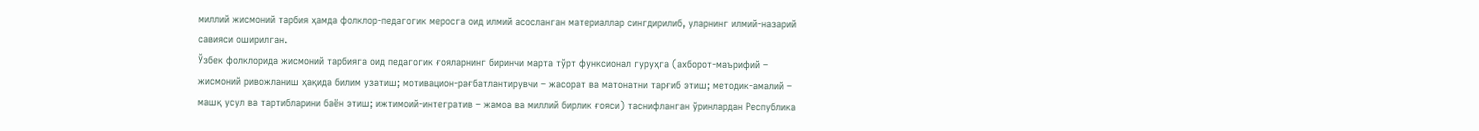миллий жисмоний тарбия ҳамда фолклор-педагогик меросга оид илмий асосланган материаллар сингдирилиб, уларнинг илмий-назарий савияси оширилган.
Ўзбек фолклорида жисмоний тарбияга оид педагогик ғояларнинг биринчи марта тўрт функсионал гуруҳга (ахборот-маърифий – жисмоний ривожланиш ҳақида билим узатиш; мотивацион-рағбатлантирувчи – жасорат ва матонатни тарғиб этиш; методик-амалий – машқ усул ва тартибларини баён этиш; ижтимоий-интегратив – жамоа ва миллий бирлик ғояси) таснифланган ўринлардан Республика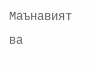Маънавият ва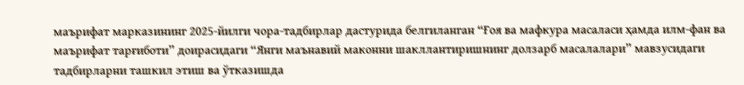маърифат марказининг 2025-йилги чора-тадбирлар дастурида белгиланган “Ғоя ва мафкура масаласи ҳамда илм-фан ва маърифат тарғиботи” доирасидаги “Янги маънавий маконни шакллантиришнинг долзарб масалалари” мавзусидаги тадбирларни ташкил этиш ва ўтказишда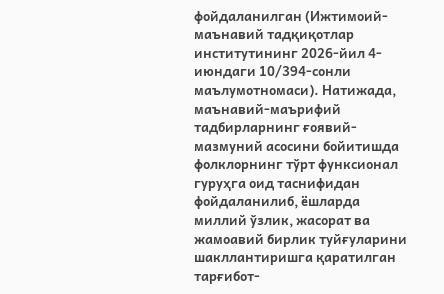фойдаланилган (Ижтимоий-маънавий тадқиқотлар институтининг 2026-йил 4-июндаги 10/394-сонли маълумотномаси). Натижада, маънавий-маърифий тадбирларнинг ғоявий-мазмуний асосини бойитишда фолклорнинг тўрт функсионал гуруҳга оид таснифидан фойдаланилиб, ёшларда миллий ўзлик, жасорат ва жамоавий бирлик туйғуларини шакллантиришга қаратилган тарғибот-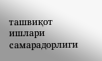ташвиқот ишлари самарадорлиги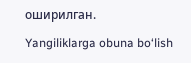оширилган.

Yangiliklarga obuna bo‘lish